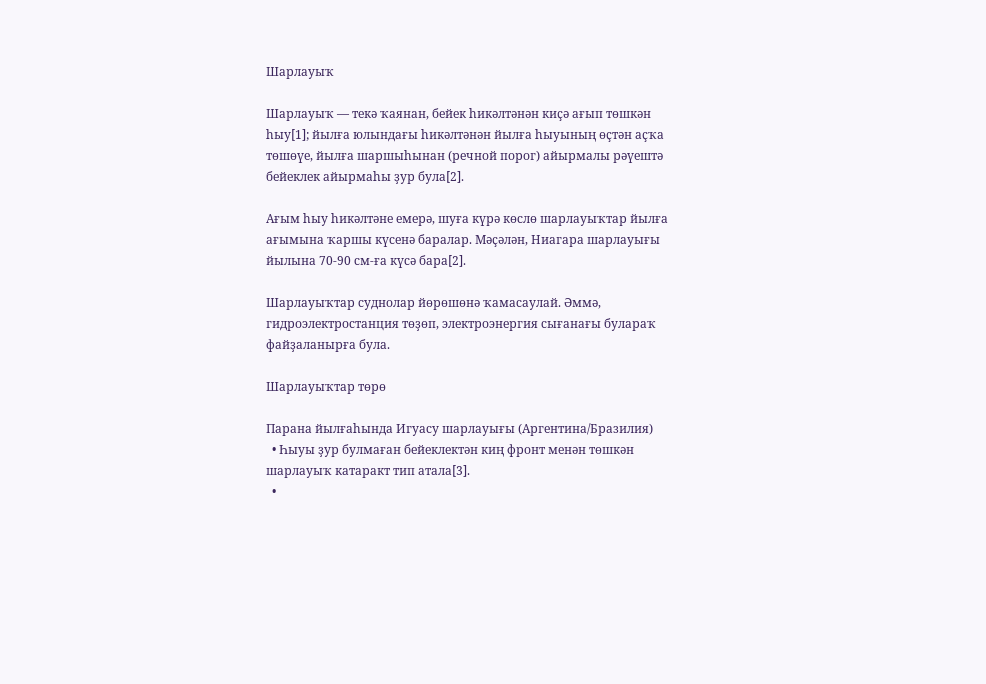Шарлауыҡ

Шарлауыҡ — текә ҡаянан, бейек һикәлтәнән киҫә ағып төшкән һыу[1]; йылға юлындағы һикәлтәнән йылға һыуының өҫтән аҫҡа төшөүе, йылға шаршыһынан (речной порог) айырмалы рәүештә бейеклек айырмаһы ҙур була[2].

Ағым һыу һикәлтәне емерә, шуға күрә көслө шарлауыҡтар йылға ағымына ҡаршы күсенә баралар. Мәҫәлән, Ниагара шарлауығы йылына 70-90 см-ға күсә бара[2].

Шарлауыҡтар суднолар йөрөшөнә ҡамасаулай. Әммә, гидроэлектростанция төҙөп, электроэнергия сығанағы булараҡ файҙаланырға була.

Шарлауыҡтар төрө

Парана йылғаһында Игуасу шарлауығы (Аргентина/Бразилия)
  • Һыуы ҙур булмаған бейеклектән киң фронт менән төшкән шарлауыҡ катаракт тип атала[3].
  •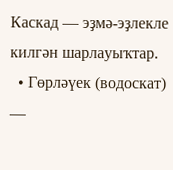Каскад — эҙмә-эҙлекле килгән шарлауыҡтар.
  • Гөрләүек (водоскат) —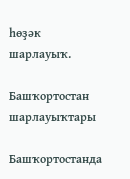һөҙәк шарлауыҡ.

Башҡортостан шарлауыҡтары

Башҡортостанда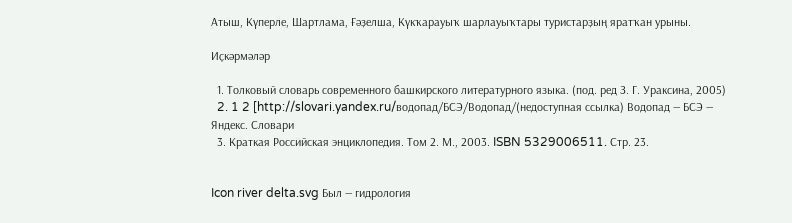Атыш, Күперле, Шартлама, Ғәҙелша, Күкҡарауыҡ шарлауыҡтары туристарҙың яратҡан урыны.

Иҫкәрмәләр

  1. Толковый словарь современного башкирского литературного языка. (под. ред З. Г. Ураксина, 2005)
  2. 1 2 [http://slovari.yandex.ru/водопад/БСЭ/Водопад/(недоступная ссылка) Водопад — БСЭ — Яндекс. Словари
  3. Краткая Российская энциклопедия. Том 2. М., 2003. ISBN 5329006511. Стр. 23.


Icon river delta.svg Был — гидрология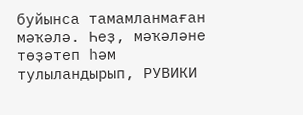буйынса тамамланмаған мәҡәлә. Һеҙ, мәҡәләне төҙәтеп һәм тулыландырып, РУВИКИ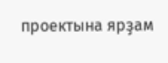проектына ярҙам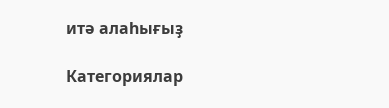итә алаһығыҙ

Категориялар